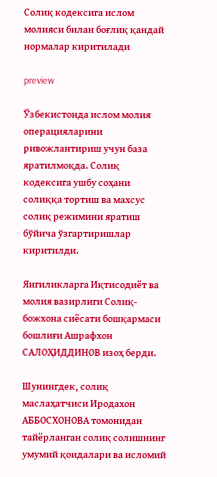Солиқ кодексига ислом молияси билан боғлиқ қандай нормалар киритилади

preview

Ўзбекистонда ислом молия операцияларини ривожлантириш учун база яратилмоқда. Солиқ кодексига ушбу соҳани солиққа тортиш ва махсус солиқ режимини яратиш бўйича ўзгартиришлар киритилди.

Янгиликларга Иқтисодиёт ва молия вазирлиги Солиқ-божхона сиёсати бошқармаси бошлиғи Ашрафхон САЛОҲИДДИНОВ изоҳ берди.

Шунингдек, солиқ маслаҳатчиси Иродахон АББОСХОНОВА томонидан тайёрланган солиқ солишнинг умумий қоидалари ва исломий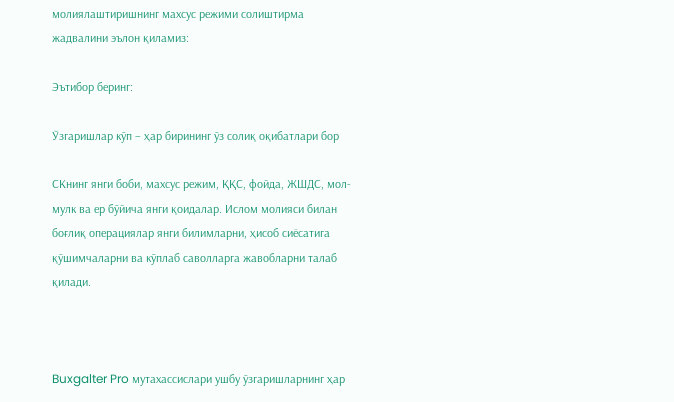молиялаштиришнинг махсус режими солиштирма жадвалини эълон қиламиз:

Эътибор беринг:

Ўзгаришлар кўп – ҳар бирининг ўз солиқ оқибатлари бор

СКнинг янги боби, махсус режим, ҚҚС, фойда, ЖШДС, мол-мулк ва ер бўйича янги қоидалар. Ислом молияси билан боғлиқ операциялар янги билимларни, ҳисоб сиёсатига қўшимчаларни ва кўплаб саволларга жавобларни талаб қилади.



Buxgalter Pro мутахассислари ушбу ўзгаришларнинг ҳар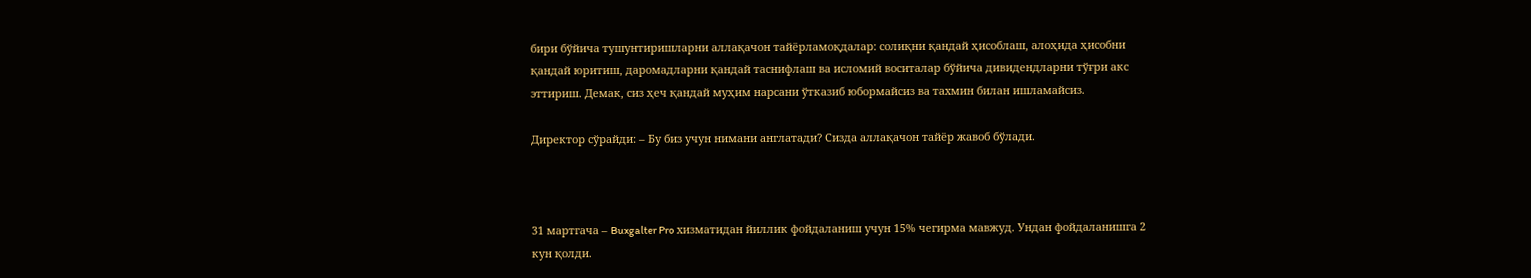бири бўйича тушунтиришларни аллақачон тайёрламоқдалар: солиқни қандай ҳисоблаш, алоҳида ҳисобни қандай юритиш, даромадларни қандай таснифлаш ва исломий воситалар бўйича дивидендларни тўғри акс эттириш. Демак, сиз ҳеч қандай муҳим нарсани ўтказиб юбормайсиз ва тахмин билан ишламайсиз.

Директор сўрайди: – Бу биз учун нимани англатади? Сизда аллақачон тайёр жавоб бўлади.



31 мартгача – Buxgalter Pro хизматидан йиллик фойдаланиш учун 15% чегирма мавжуд. Ундан фойдаланишга 2 кун қолди.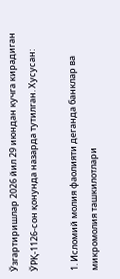Ўзгартиришлар 2026 йил 29 июндан кучга кирадиган ЎРҚ-1126-сон қонунда назарда тутилган. Хусусан:

1. Исломий молия фаолияти деганда банклар ва микромолия ташкилотлари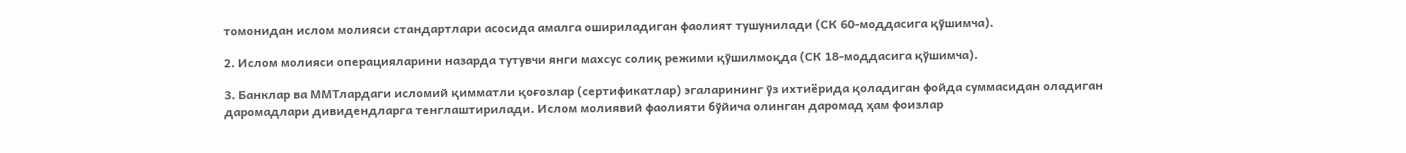томонидан ислом молияси стандартлари асосида амалга ошириладиган фаолият тушунилади (СК 60-моддасига қўшимча).

2. Ислом молияси операцияларини назарда тутувчи янги махсус солиқ режими қўшилмоқда (СК 18-моддасига қўшимча).

3. Банклар ва ММТлардаги исломий қимматли қоғозлар (сертификатлар) эгаларининг ўз ихтиёрида қоладиган фойда суммасидан оладиган даромадлари дивидендларга тенглаштирилади. Ислом молиявий фаолияти бўйича олинган даромад ҳам фоизлар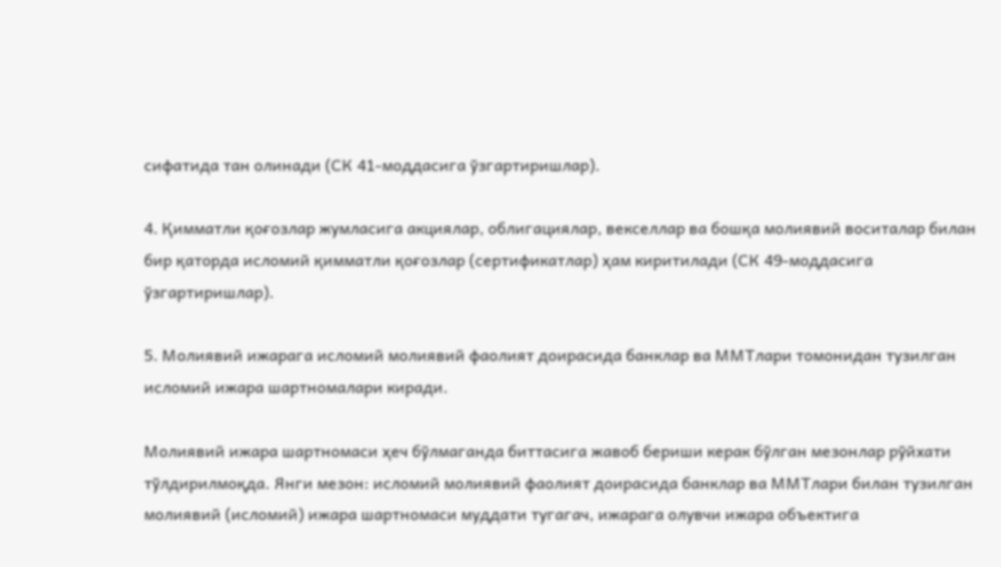сифатида тан олинади (СК 41-моддасига ўзгартиришлар).

4. Қимматли қоғозлар жумласига акциялар, облигациялар, векселлар ва бошқа молиявий воситалар билан бир қаторда исломий қимматли қоғозлар (сертификатлар) ҳам киритилади (СК 49-моддасига ўзгартиришлар).

5. Молиявий ижарага исломий молиявий фаолият доирасида банклар ва ММТлари томонидан тузилган исломий ижара шартномалари киради.

Молиявий ижара шартномаси ҳеч бўлмаганда биттасига жавоб бериши керак бўлган мезонлар рўйхати тўлдирилмоқда. Янги мезон: исломий молиявий фаолият доирасида банклар ва ММТлари билан тузилган молиявий (исломий) ижара шартномаси муддати тугагач, ижарага олувчи ижара объектига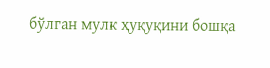бўлган мулк ҳуқуқини бошқа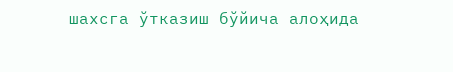шахсга ўтказиш бўйича алоҳида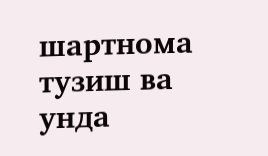шартнома тузиш ва унда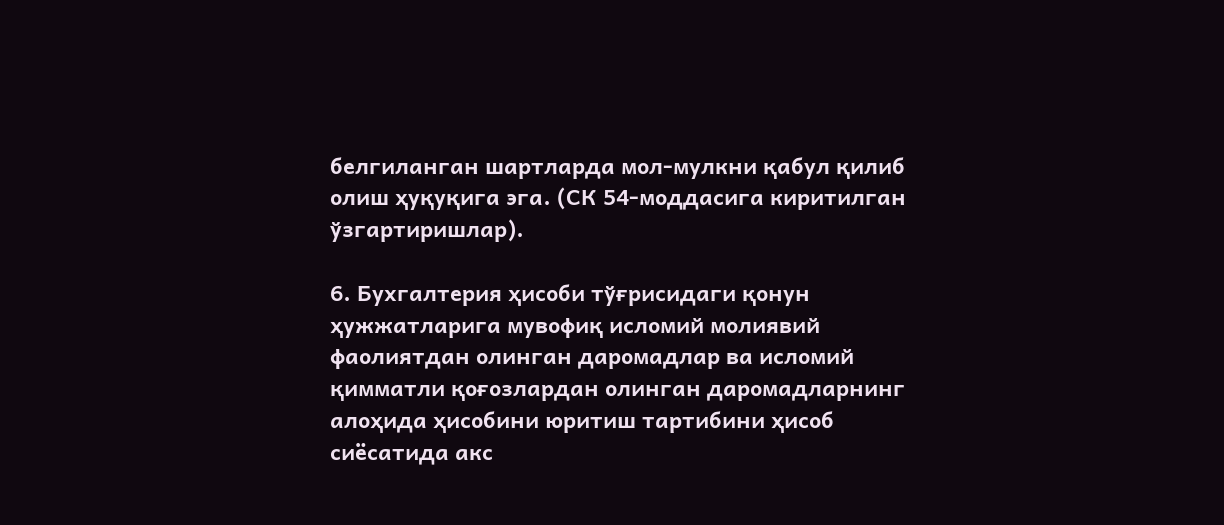белгиланган шартларда мол-мулкни қабул қилиб олиш ҳуқуқига эга. (СК 54-моддасига киритилган ўзгартиришлар).

6. Бухгалтерия ҳисоби тўғрисидаги қонун ҳужжатларига мувофиқ исломий молиявий фаолиятдан олинган даромадлар ва исломий қимматли қоғозлардан олинган даромадларнинг алоҳида ҳисобини юритиш тартибини ҳисоб сиёсатида акс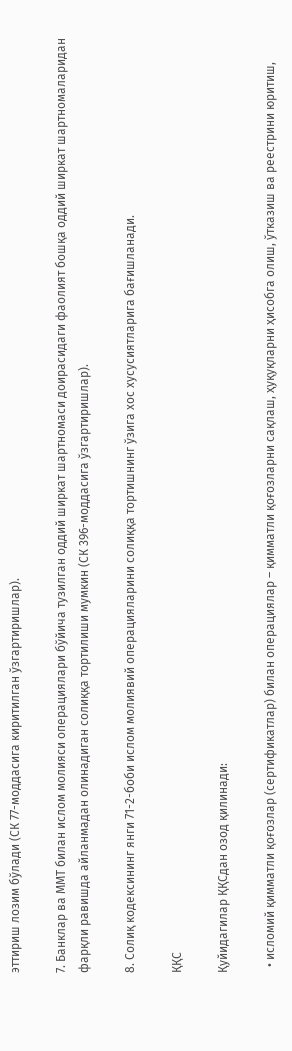эттириш лозим бўлади (СК 77-моддасига киритилган ўзгартиришлар).

7. Банклар ва ММТ билан ислом молияси операциялари бўйича тузилган оддий ширкат шартномаси доирасидаги фаолият бошқа оддий ширкат шартномаларидан фарқли равишда айланмадан олинадиган солиққа тортилиши мумкин (СК 396-моддасига ўзгартиришлар).

8. Солиқ кодексининг янги 71-2-боби ислом молиявий операцияларини солиққа тортишнинг ўзига хос хусусиятларига бағишланади.

ҚҚС

Қуйидагилар ҚҚСдан озод қилинади:

  • исломий қимматли қоғозлар (сертификатлар) билан операциялар – қимматли қоғозларни сақлаш, ҳуқуқларни ҳисобга олиш, ўтказиш ва реестрини юритиш,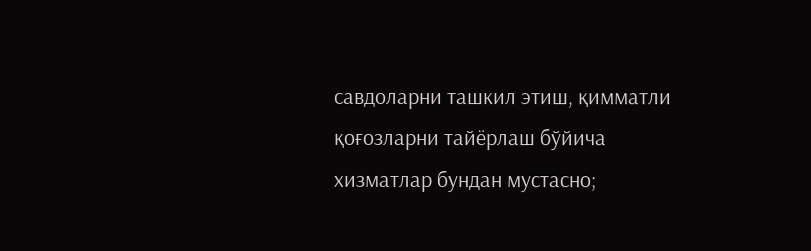савдоларни ташкил этиш, қимматли қоғозларни тайёрлаш бўйича хизматлар бундан мустасно;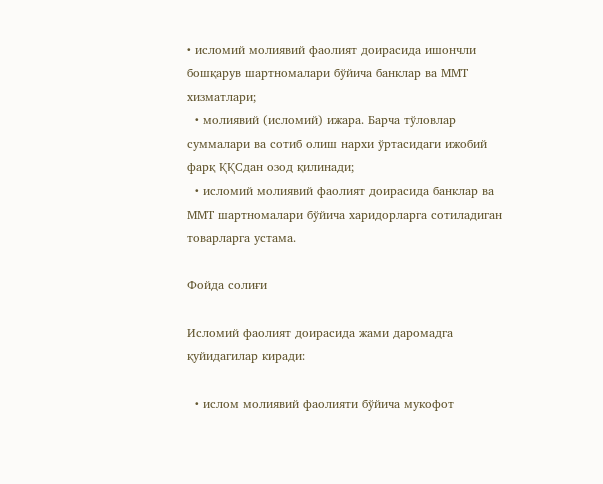• исломий молиявий фаолият доирасида ишончли бошқарув шартномалари бўйича банклар ва ММТ хизматлари;
  • молиявий (исломий) ижара. Барча тўловлар суммалари ва сотиб олиш нархи ўртасидаги ижобий фарқ ҚҚСдан озод қилинади;
  • исломий молиявий фаолият доирасида банклар ва ММТ шартномалари бўйича харидорларга сотиладиган товарларга устама.

Фойда солиғи

Исломий фаолият доирасида жами даромадга қуйидагилар киради:

  • ислом молиявий фаолияти бўйича мукофот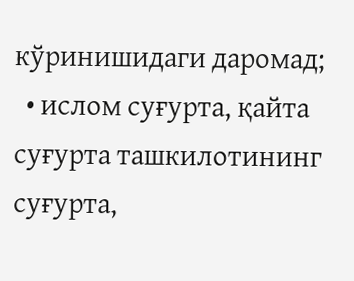кўринишидаги даромад;
  • ислом суғурта, қайта суғурта ташкилотининг суғурта,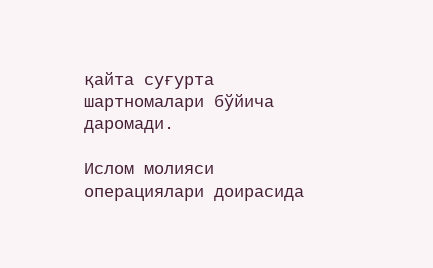қайта суғурта шартномалари бўйича даромади.

Ислом молияси операциялари доирасида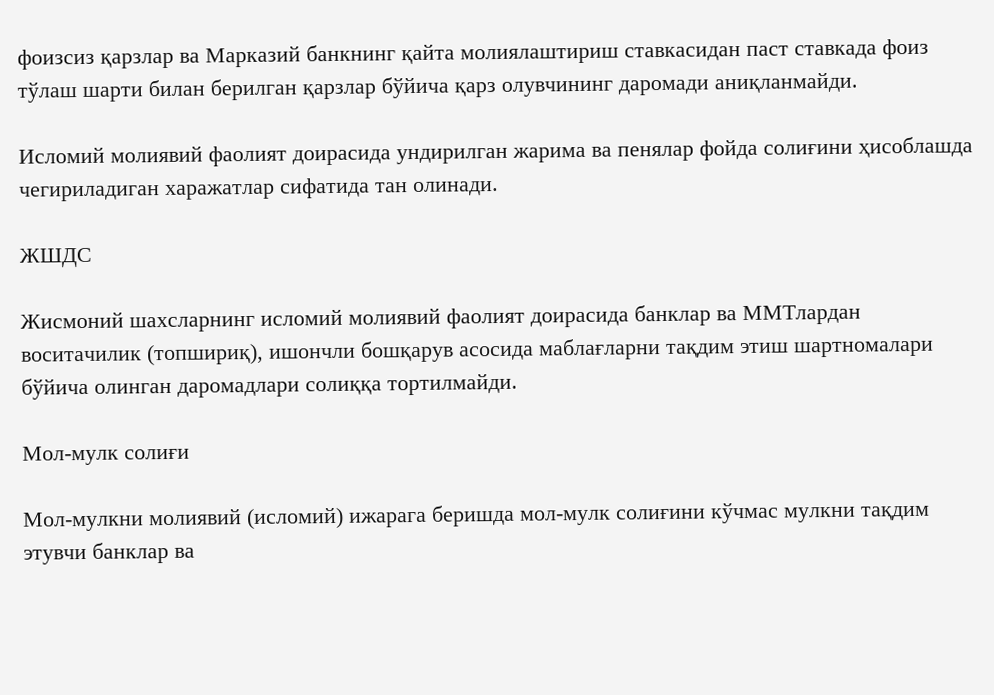фоизсиз қарзлар ва Марказий банкнинг қайта молиялаштириш ставкасидан паст ставкада фоиз тўлаш шарти билан берилган қарзлар бўйича қарз олувчининг даромади аниқланмайди.

Исломий молиявий фаолият доирасида ундирилган жарима ва пенялар фойда солиғини ҳисоблашда чегириладиган харажатлар сифатида тан олинади.

ЖШДС

Жисмоний шахсларнинг исломий молиявий фаолият доирасида банклар ва ММТлардан воситачилик (топшириқ), ишончли бошқарув асосида маблағларни тақдим этиш шартномалари бўйича олинган даромадлари солиққа тортилмайди.

Мол-мулк солиғи

Мол-мулкни молиявий (исломий) ижарага беришда мол-мулк солиғини кўчмас мулкни тақдим этувчи банклар ва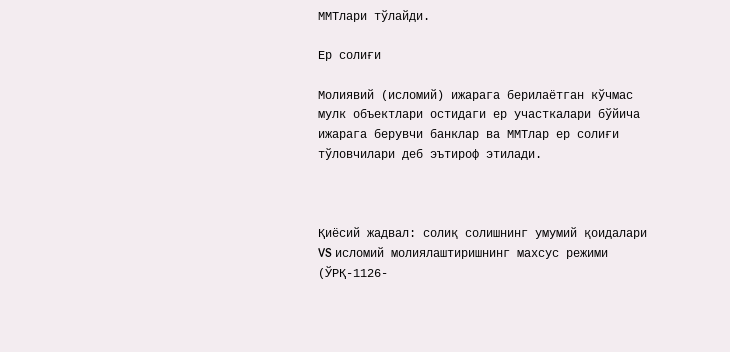ММТлари тўлайди.

Ер солиғи

Молиявий (исломий) ижарага берилаётган кўчмас мулк объектлари остидаги ер участкалари бўйича ижарага берувчи банклар ва ММТлар ер солиғи тўловчилари деб эътироф этилади.



Қиёсий жадвал: солиқ солишнинг умумий қоидалари VS исломий молиялаштиришнинг махсус режими (ЎРҚ-1126-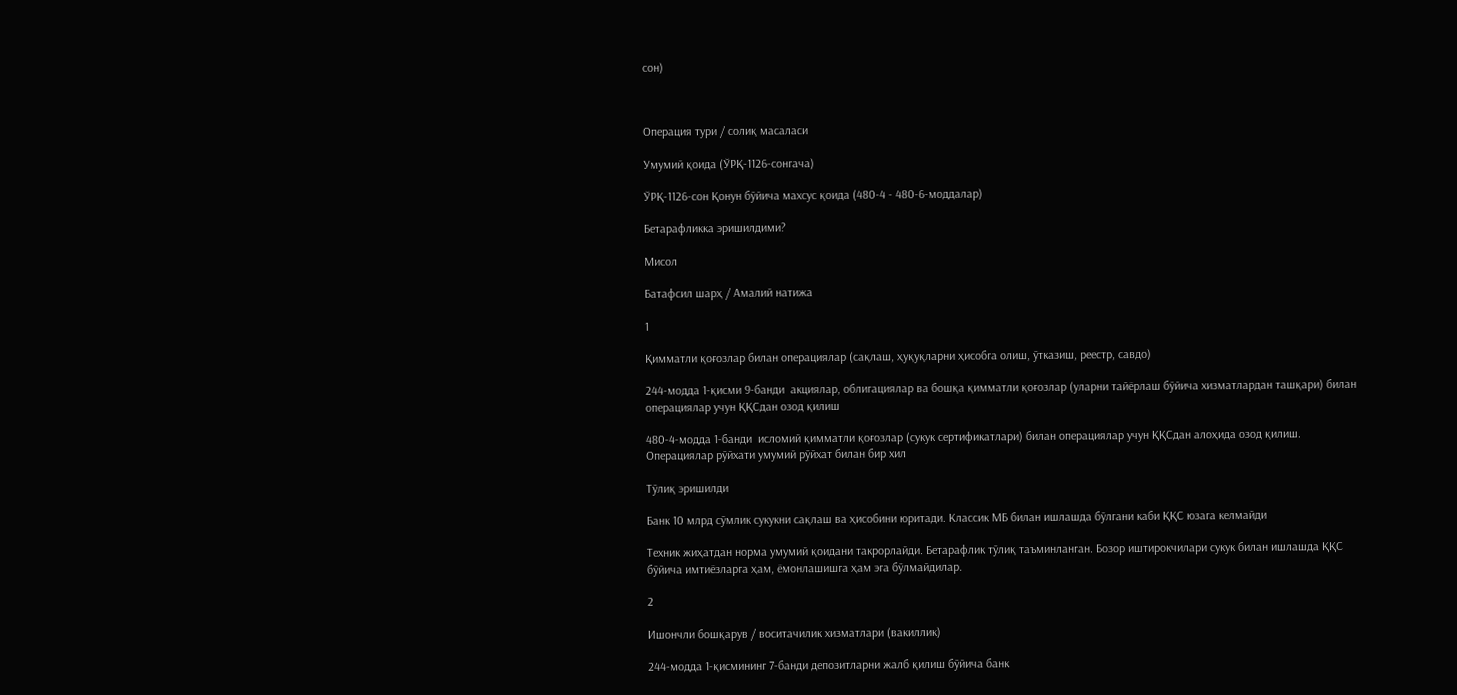сон)



Операция тури / солиқ масаласи

Умумий қоида (ЎРҚ-1126-сонгача)

ЎРҚ-1126-сон Қонун бўйича махсус қоида (480-4 - 480-6-моддалар)

Бетарафликка эришилдими?

Мисол

Батафсил шарҳ / Амалий натижа

1

Қимматли қоғозлар билан операциялар (сақлаш, ҳуқуқларни ҳисобга олиш, ўтказиш, реестр, савдо)

244-модда 1-қисми 9-банди  акциялар, облигациялар ва бошқа қимматли қоғозлар (уларни тайёрлаш бўйича хизматлардан ташқари) билан операциялар учун ҚҚСдан озод қилиш

480-4-модда 1-банди  исломий қимматли қоғозлар (сукук сертификатлари) билан операциялар учун ҚҚСдан алоҳида озод қилиш. Операциялар рўйхати умумий рўйхат билан бир хил

Тўлиқ эришилди

Банк 10 млрд сўмлик сукукни сақлаш ва ҳисобини юритади. Классик МБ билан ишлашда бўлгани каби ҚҚС юзага келмайди

Техник жиҳатдан норма умумий қоидани такрорлайди. Бетарафлик тўлиқ таъминланган. Бозор иштирокчилари сукук билан ишлашда ҚҚС бўйича имтиёзларга ҳам, ёмонлашишга ҳам эга бўлмайдилар.

2

Ишончли бошқарув / воситачилик хизматлари (вакиллик)

244-модда 1-қисмининг 7-банди депозитларни жалб қилиш бўйича банк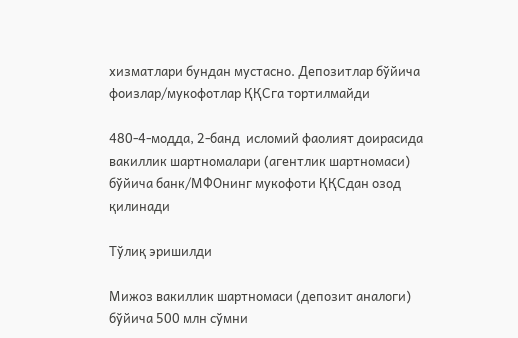хизматлари бундан мустасно. Депозитлар бўйича фоизлар/мукофотлар ҚҚСга тортилмайди

480-4-модда, 2-банд  исломий фаолият доирасида вакиллик шартномалари (агентлик шартномаси) бўйича банк/МФОнинг мукофоти ҚҚСдан озод қилинади

Тўлиқ эришилди

Мижоз вакиллик шартномаси (депозит аналоги) бўйича 500 млн сўмни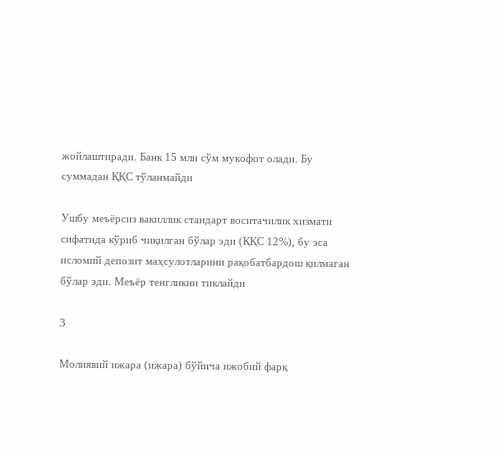жойлаштиради. Банк 15 млн сўм мукофот олади. Бу суммадан ҚҚС тўланмайди

Ушбу меъёрсиз вакиллик стандарт воситачилик хизмати сифатида кўриб чиқилган бўлар эди (ҚҚС 12%), бу эса исломий депозит маҳсулотларини рақобатбардош қилмаган бўлар эди. Меъёр тенгликни тиклайди

3

Молиявий ижара (ижара) бўйича ижобий фарқ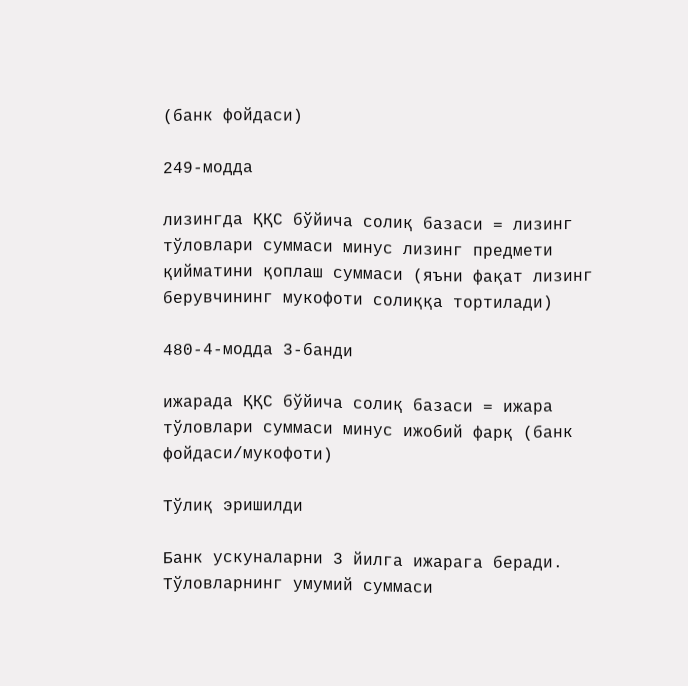(банк фойдаси)

249-модда

лизингда ҚҚС бўйича солиқ базаси = лизинг тўловлари суммаси минус лизинг предмети қийматини қоплаш суммаси (яъни фақат лизинг берувчининг мукофоти солиққа тортилади)

480-4-модда 3-банди

ижарада ҚҚС бўйича солиқ базаси = ижара тўловлари суммаси минус ижобий фарқ (банк фойдаси/мукофоти)

Тўлиқ эришилди

Банк ускуналарни 3 йилга ижарага беради. Тўловларнинг умумий суммаси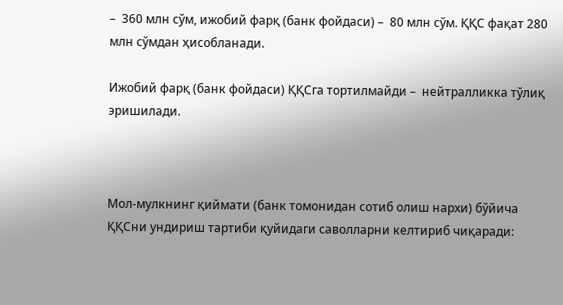–  360 млн сўм, ижобий фарқ (банк фойдаси) –  80 млн сўм. ҚҚС фақат 280 млн сўмдан ҳисобланади.

Ижобий фарқ (банк фойдаси) ҚҚСга тортилмайди –  нейтралликка тўлиқ эришилади.



Мол-мулкнинг қиймати (банк томонидан сотиб олиш нархи) бўйича ҚҚСни ундириш тартиби қуйидаги саволларни келтириб чиқаради: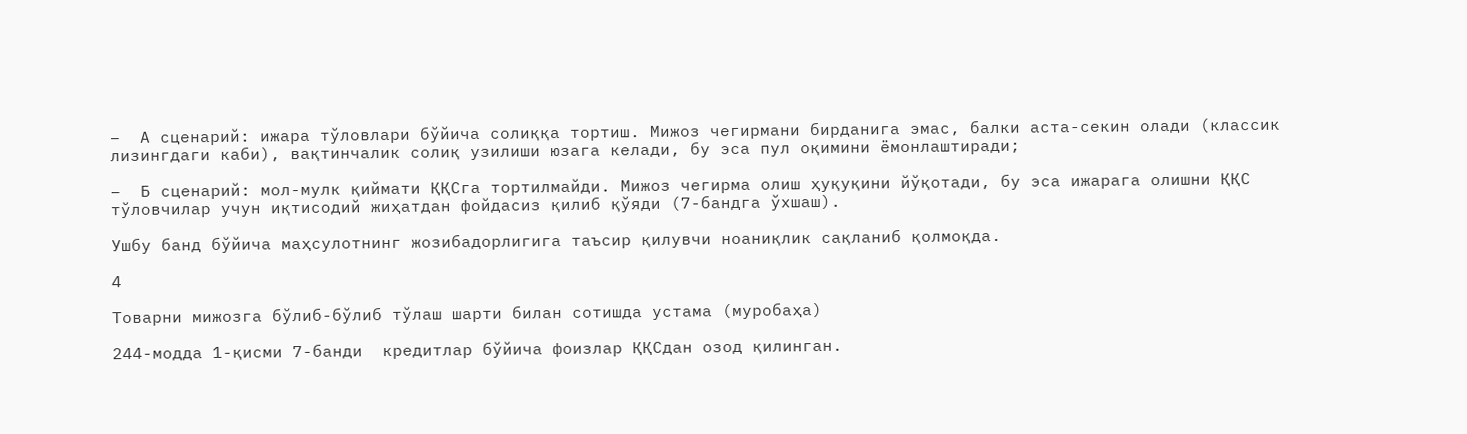–  А сценарий: ижара тўловлари бўйича солиққа тортиш. Мижоз чегирмани бирданига эмас, балки аста-секин олади (классик лизингдаги каби), вақтинчалик солиқ узилиши юзага келади, бу эса пул оқимини ёмонлаштиради;

–  Б сценарий: мол-мулк қиймати ҚҚСга тортилмайди. Мижоз чегирма олиш ҳуқуқини йўқотади, бу эса ижарага олишни ҚҚС тўловчилар учун иқтисодий жиҳатдан фойдасиз қилиб қўяди (7-бандга ўхшаш).

Ушбу банд бўйича маҳсулотнинг жозибадорлигига таъсир қилувчи ноаниқлик сақланиб қолмоқда.

4

Товарни мижозга бўлиб-бўлиб тўлаш шарти билан сотишда устама (муробаҳа)

244-модда 1-қисми 7-банди  кредитлар бўйича фоизлар ҚҚСдан озод қилинган.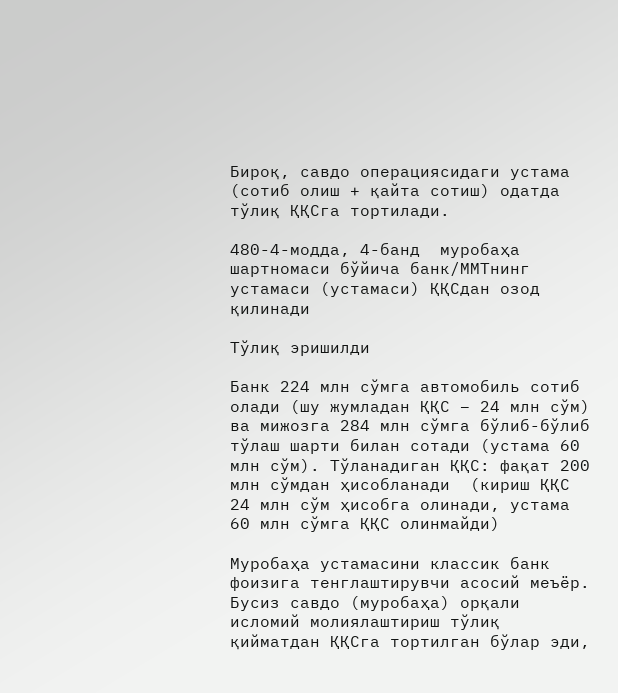Бироқ, савдо операциясидаги устама (сотиб олиш + қайта сотиш) одатда тўлиқ ҚҚСга тортилади.

480-4-модда, 4-банд  муробаҳа шартномаси бўйича банк/ММТнинг устамаси (устамаси) ҚҚСдан озод қилинади

Тўлиқ эришилди

Банк 224 млн сўмга автомобиль сотиб олади (шу жумладан ҚҚС – 24 млн сўм) ва мижозга 284 млн сўмга бўлиб-бўлиб тўлаш шарти билан сотади (устама 60 млн сўм). Тўланадиган ҚҚС: фақат 200 млн сўмдан ҳисобланади  (кириш ҚҚС 24 млн сўм ҳисобга олинади, устама 60 млн сўмга ҚҚС олинмайди)

Муробаҳа устамасини классик банк фоизига тенглаштирувчи асосий меъёр. Бусиз савдо (муробаҳа) орқали исломий молиялаштириш тўлиқ қийматдан ҚҚСга тортилган бўлар эди,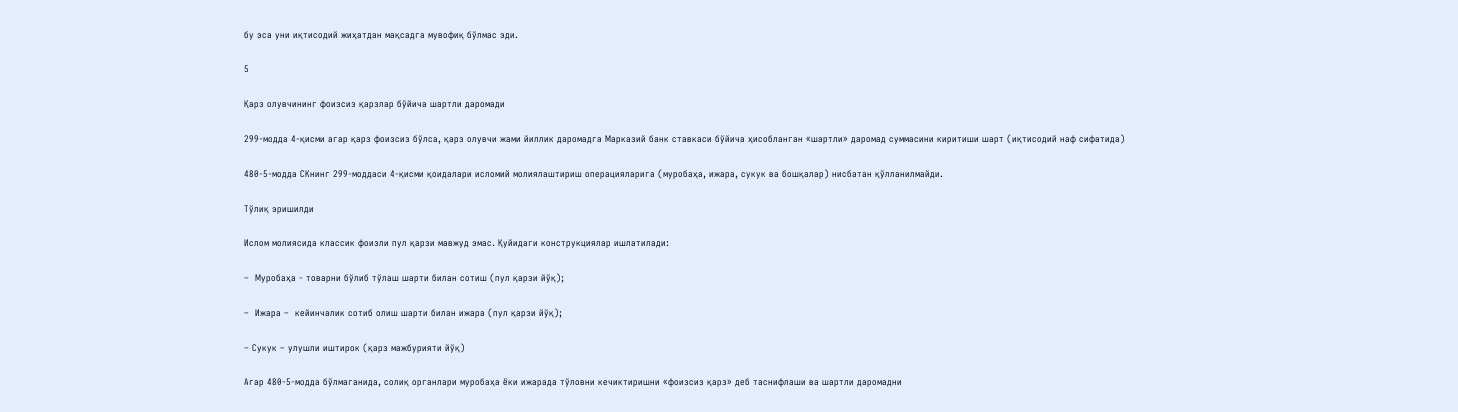бу эса уни иқтисодий жиҳатдан мақсадга мувофиқ бўлмас эди.

5

Қарз олувчининг фоизсиз қарзлар бўйича шартли даромади

299-модда 4-қисми агар қарз фоизсиз бўлса, қарз олувчи жами йиллик даромадга Марказий банк ставкаси бўйича ҳисобланган «шартли» даромад суммасини киритиши шарт (иқтисодий наф сифатида)

480-5-модда СКнинг 299-моддаси 4-қисми қоидалари исломий молиялаштириш операцияларига (муробаҳа, ижара, сукук ва бошқалар) нисбатан қўлланилмайди.

Тўлиқ эришилди

Ислом молиясида классик фоизли пул қарзи мавжуд эмас. Қуйидаги конструкциялар ишлатилади:

–  Муробаҳа - товарни бўлиб тўлаш шарти билан сотиш (пул қарзи йўқ);

–  Ижара –  кейинчалик сотиб олиш шарти билан ижара (пул қарзи йўқ);

– Сукук – улушли иштирок (қарз мажбурияти йўқ)

Агар 480-5-модда бўлмаганида, солиқ органлари муробаҳа ёки ижарада тўловни кечиктиришни «фоизсиз қарз» деб таснифлаши ва шартли даромадни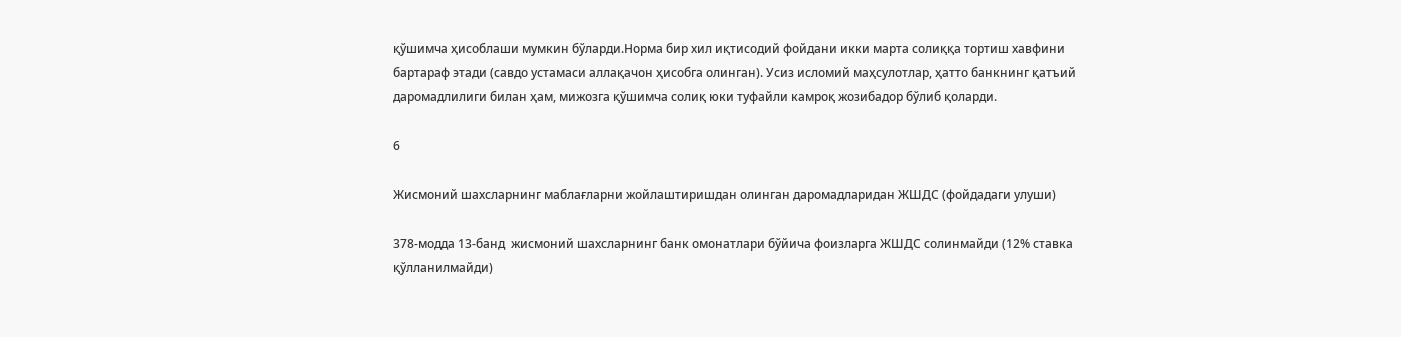қўшимча ҳисоблаши мумкин бўларди.Норма бир хил иқтисодий фойдани икки марта солиққа тортиш хавфини бартараф этади (савдо устамаси аллақачон ҳисобга олинган). Усиз исломий маҳсулотлар, ҳатто банкнинг қатъий даромадлилиги билан ҳам, мижозга қўшимча солиқ юки туфайли камроқ жозибадор бўлиб қоларди.

6

Жисмоний шахсларнинг маблағларни жойлаштиришдан олинган даромадларидан ЖШДС (фойдадаги улуши)

378-модда 13-банд  жисмоний шахсларнинг банк омонатлари бўйича фоизларга ЖШДС солинмайди (12% ставка қўлланилмайди)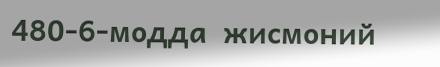480-6-модда  жисмоний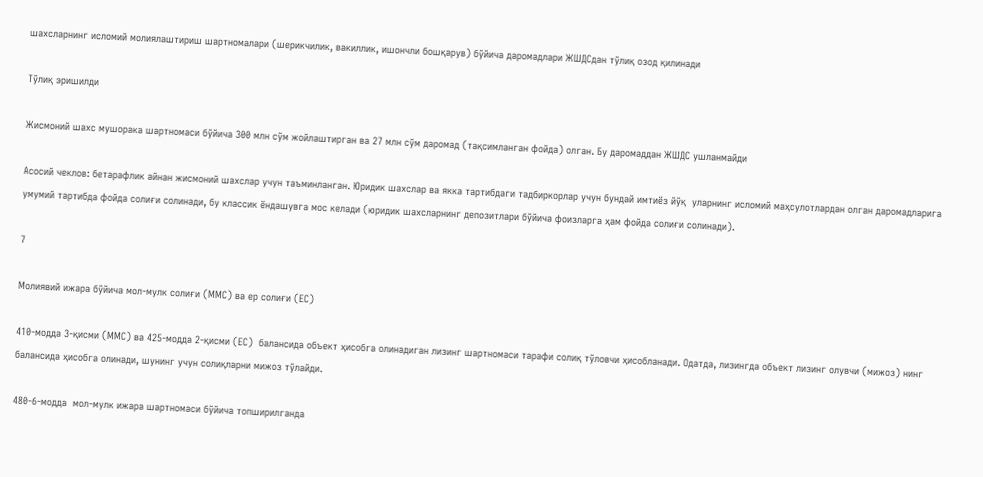шахсларнинг исломий молиялаштириш шартномалари (шерикчилик, вакиллик, ишончли бошқарув) бўйича даромадлари ЖШДСдан тўлиқ озод қилинади

Тўлиқ эришилди

Жисмоний шахс мушорака шартномаси бўйича 300 млн сўм жойлаштирган ва 27 млн сўм даромад (тақсимланган фойда) олган. Бу даромаддан ЖШДС ушланмайди

Асосий чеклов: бетарафлик айнан жисмоний шахслар учун таъминланган. Юридик шахслар ва якка тартибдаги тадбиркорлар учун бундай имтиёз йўқ  уларнинг исломий маҳсулотлардан олган даромадларига умумий тартибда фойда солиғи солинади, бу классик ёндашувга мос келади (юридик шахсларнинг депозитлари бўйича фоизларга ҳам фойда солиғи солинади).

7

Молиявий ижара бўйича мол-мулк солиғи (ММС) ва ер солиғи (ЕС)

410-модда 3-қисми (ММС) ва 425-модда 2-қисми (ЕС)  балансида объект ҳисобга олинадиган лизинг шартномаси тарафи солиқ тўловчи ҳисобланади. Одатда, лизингда объект лизинг олувчи (мижоз) нинг балансида ҳисобга олинади, шунинг учун солиқларни мижоз тўлайди.

480-6-модда  мол-мулк ижара шартномаси бўйича топширилганда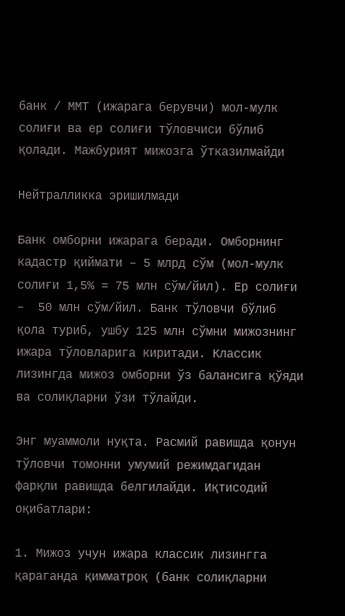банк / ММТ (ижарага берувчи) мол-мулк солиғи ва ер солиғи тўловчиси бўлиб қолади. Мажбурият мижозга ўтказилмайди

Нейтралликка эришилмади

Банк омборни ижарага беради. Омборнинг кадастр қиймати – 5 млрд сўм (мол-мулк солиғи 1,5% = 75 млн сўм/йил). Ер солиғи –  50 млн сўм/йил. Банк тўловчи бўлиб қола туриб, ушбу 125 млн сўмни мижознинг ижара тўловларига киритади. Классик лизингда мижоз омборни ўз балансига қўяди ва солиқларни ўзи тўлайди.

Энг муаммоли нуқта. Расмий равишда қонун тўловчи томонни умумий режимдагидан фарқли равишда белгилайди. Иқтисодий оқибатлари:

1. Мижоз учун ижара классик лизингга қараганда қимматроқ (банк солиқларни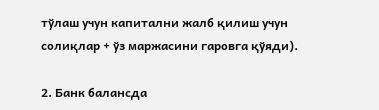тўлаш учун капитални жалб қилиш учун солиқлар + ўз маржасини гаровга қўяди).

2. Банк балансда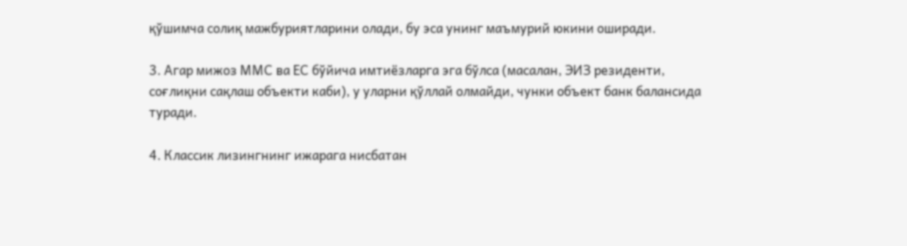қўшимча солиқ мажбуриятларини олади, бу эса унинг маъмурий юкини оширади.

3. Агар мижоз ММС ва ЕС бўйича имтиёзларга эга бўлса (масалан, ЭИЗ резиденти, соғлиқни сақлаш объекти каби), у уларни қўллай олмайди, чунки объект банк балансида туради.

4. Классик лизингнинг ижарага нисбатан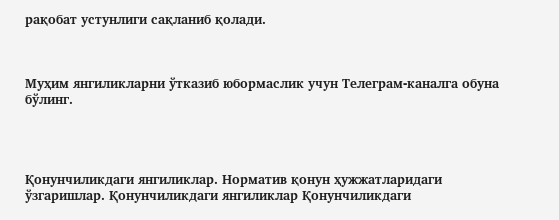рақобат устунлиги сақланиб қолади.



Муҳим янгиликларни ўтказиб юбормаслик учун Телеграм-каналга обуна бўлинг.




Қонунчиликдаги янгиликлар. Норматив қонун ҳужжатларидаги ўзгаришлар. Қонунчиликдаги янгиликлар Қонунчиликдаги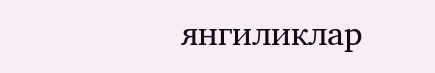янгиликлар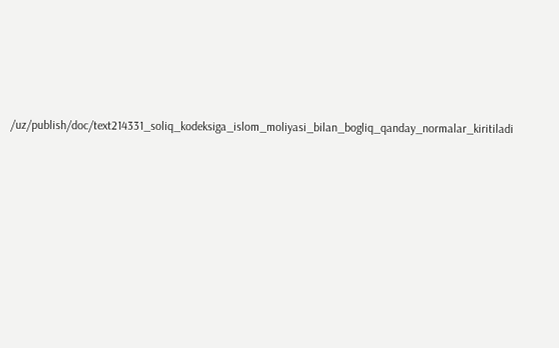/uz/publish/doc/text214331_soliq_kodeksiga_islom_moliyasi_bilan_bogliq_qanday_normalar_kiritiladi